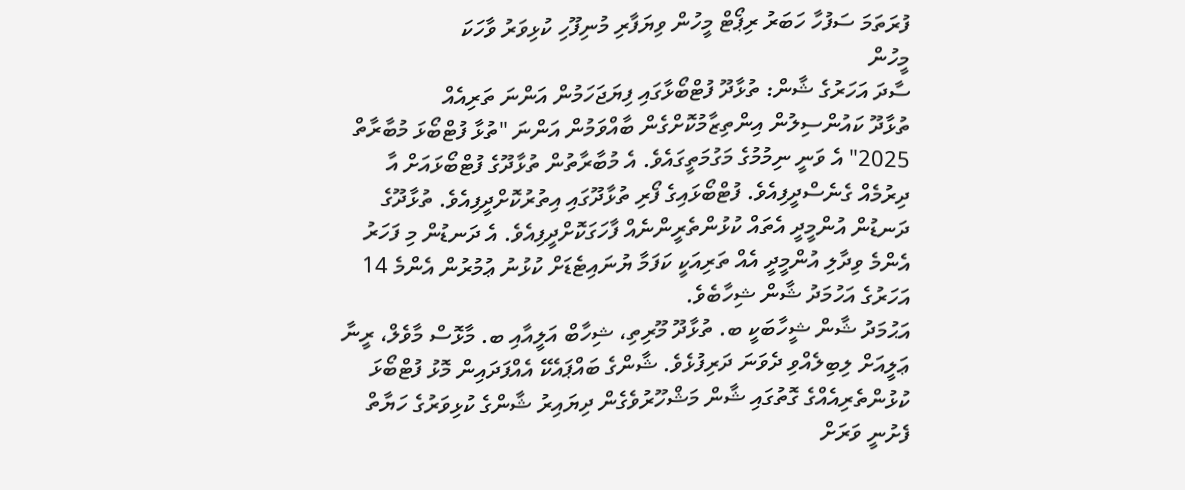ފުރަތަމަ ސަފުހާ ހަބަރު ރިޕޯޓް މީހުން ވިޔަފާރި މުނިފޫހި ކުޅިވަރު ވާހަކަ
މީހުން
ސާދަ އަހަރުގެ ޝާން: ތުޅާދޫ ފުޓްބޯޅާގައި ފިޔަޖަހަމުން އަންނަ ތަރިއެއް
ތުޅާދޫ ކައުންސިލުން އިންތިޒާމުކޮށްގެން ބާއްވަމުން އަންނަ "ތުޅާ ފުޓްބޯޅަ މުބާރާތް 2025" އެ ވަނީ ނިމުމުގެ މަގުމަތީގައެވެ. އެ މުބާރާތުން ތުޅާދޫގެ ފުޓްބޯޅައަށް އާ ދިރުމެއް ގެނެސްދީފިއެވެ. ފުޓްބޯޅައިގެ ފޯރި ތުޅާދޫގައި އިތުރުކޮށްދީފިއެވެ. ތުޅާދޫގެ ދަނޑުން އުންމީދީ އެތައް ކުޅުންތެރީންނެއް ފާހަގަކޮށްދީފިއެވެ. އެ ދަނޑުން މި ފަހަރު އެންމެ ވިދާލި އުންމީދީ އެއް ތަރިއަކީ ކަފަމާ ޔުނައިޓެޑަށް ކުޅުނު ޢުމުރުން އެންމެ 14 އަހަރުގެ އަހުމަދު ޝާން ޝިހާބެވެ.
އަޙުމަދު ޝާން ޝީހާބަކީ ބ. ތުޅާދޫ މޫރިތި، ޝިހާބް އަލީއާއި ބ. މާޅޮސް މާވެލް، ރީނާ ޢަލީއަށް ލިބިލެއްވި ދެވަނަ ދަރިފުޅެވެ. ޝާންގެ ބައްޕައެކޭ އެއްފަދައިން މޮޅު ފުޓްބޯޅަ ކުޅުންތެރިއެއްގެ ގޮތުގައި ޝާން މަޝްހޫރުވެގެން ދިޔައިރު ޝާންގެ ކުޅިވަރުގެ ހަޔާތް ފެށުނީ ވަރަށް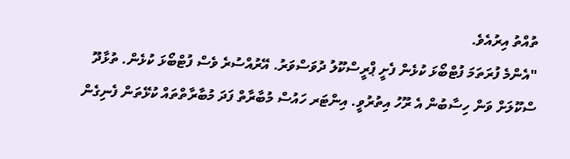ތުއްތު އިރުއެވެ.
"އެންމެ ފުރަތަމަ ފުޓްބޯޅަ ކުޅެން ފެށީ ޕްރީސްކޫލު ދުވަސްވަރު. އޭރުއްސުރެ ވެސް ފުޓްބޯޅަ ކުޅެން. ތުޅާދޫ ސްކޫލަށް ވަން ހިސާބުން އެ ރޫހު އިތުރުވީ. އިންޓަރ ހައުސް މުބާރާތް ފަދަ މުބާރާތްތައް ކުޅޭތަން ފެނިގެން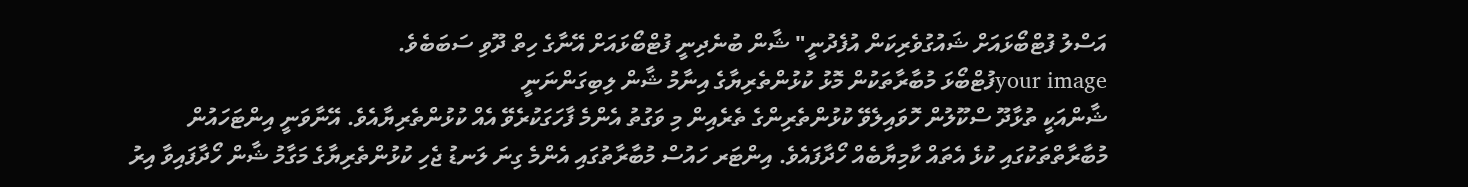އަސްލު ފުޓްބޯޅައަށް ޝައުގުވެރިކަން އުފެދުނީ" ޝާން ބުނެދިނީ ފުޓްބޯޅައަށް އޭނާގެ ހިތް ދޫވި ސަބަބެވެ.
your imageފުޓްބޯޅަ މުބާރާތަކުން މޮޅު ކުޅުންތެރިޔާގެ އިނާމު ޝާން ލިބިގަންނަނީ
ޝާންއަކީ ތުޅާދޫ ސްކޫލުން ހޮވައިލެވޭ ކުޅުންތެރިންގެ ތެރެއިން މި ވަގުތު އެންމެ ފާހަގަކުރެވޭ އެއް ކުޅުންތެރިޔާއެވެ. އޭނާވަނީ އިންޓަހައުން މުބާރާތްތަކުގައި ކުޅެ އެތައް ކާމިޔާބެއް ހޯދާފައެވެ. އިންޓަރ ހައުސް މުބާރާތުގައި އެންމެ ގިނަ ލަނޑު ޖެހި ކުޅުންތެރިޔާގެ މަގާމު ޝާން ހޯދާފައިވާ އިރު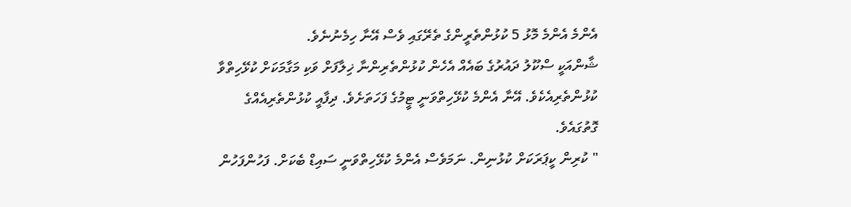އެންމެ އެންމެ މޮޅު 5 ކުޅުންތެރީންގެ ތެރޭގައި ވެސް އޭނާ ހިމެނުނެވެ.
ޝާންއަކީ ސްކޫލު ދައުރުގެ ބައެއް އެހެން ކުޅުންތެރިންނާ ޚިލާފަށް ވަކި މަގާމަކަށް ކުޅޭހިތްވާ ކުޅުންތެރިއެކެވެ. އޭނާ އެންމެ ކުޅޭހިތްވަނީ ޓީމުގެ ފަހަތަށެވެ. ދިފާއީ ކުޅުންތެރިއެއްގެ ގޮތުގައެވެ.
" ކުރިން ކީޕަރަކަށް ކުޅުނިން. ނަމަވެސް އެންމެ ކުޅޭހިތްވަނީ ސައިޑް ބެކަށް. ފަހުންފަހުން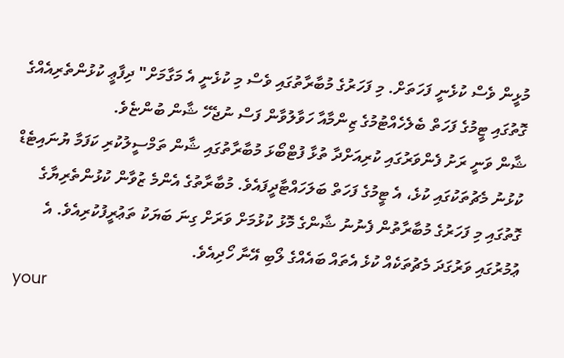މުޅީން ވެސް ކުޅެނީ ފަހަތަށް. މި ފަހަރުގެ މުބާރާތުގައި ވެސް މި ކުޅެނީ އެ މަގާމަށް" ދިފާޢީ ކުޅުންތެރިއެއްގެ ގޮތުގައި ޓީމުގެ ފަހަތް ބެލެހެއްޓުމުގެ ޒިންމާއާ ހަވާލުވާން ފަސް ނުޖެހޭ ޝާން ބުންޏެވެ.
ޝާން ވަނީ ރަށު ފެންވަރުގައި ކުރިއަށްދާ ތުޅާ ފުޓްބޯޅަ މުބާރާތުގައި ޝާން ތަމްސީލުކުރި ކަފަމާ ޔުނައިޓެޑް ކުޅުނު މެޗުތަކުގައި ކުޅެ، އެ ޓީމުގެ ފަހަތް ބަލަހައްޓާދީފައެވެ. މުބާރާތުގެ އެންމެ ޒުވާން ކުޅުންތެރިޔާގެ ގޮތުގައި މި ފަހަރުގެ މުބާރާތުން ފެނުނު ޝާންގެ މޮޅު ކުޅުމަށް ވަރަށް ގިނަ ބަޔަކު ތަޢުރީފުކުރިއެވެ. އެ ޢުމުރުގައި ވަރުގަދަ މެޗުތަކެއް ކުޅެ އެތައް ބައެއްގެ ލޯބި އޭނާ ހޯދިއެވެ.
your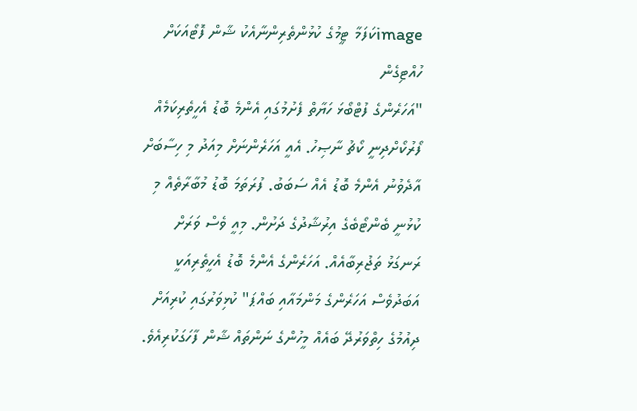imageކަފަމާ ޓީމުގެ ކުޅުންތެރިންނާއެކު ޝާން ފޮޓޯއަކަށް ހުއްޓިގެން
"އަހަރެންގެ ފުޓްބޯޅަ ހަޔާތް ފެށުމުގައި އެންމެ ބޮޑު އެހީތެރިކަމެއް ފޯރުކޯށްދިނީ ކޯޗު ނާޞިހު. އެއީ އަހަރެންނަށް މިއަދު މި ހިސާބަށް އާދެވުނު އެންމެ ބޮޑު އެއް ސަބަބު. ފުރަތަމަ ބޮޑު މުބާރާތެއް މި ކުޅުނީ ބެންޓޯބެގެ އިރުޝާދުގެ ދަށުން. މިއީ ވެސް ވަރަށް ރަނގަޅު ތަޖުރިބާއެއް. އަހަރެންގެ އެންމެ ބޮޑު އެހީތެރިއަކީ އަބަދުވެސް އަހަރެންގެ މަންމައާއި ބައްޕަ" ކުޅިވަރުގައި ކުރިއަށް ދިއުމުގެ ހިތްވަރުދޭ ބައެއް މީހުންގެ ނަންތައް ޝާން ފާހަގަކުރިއެވެ.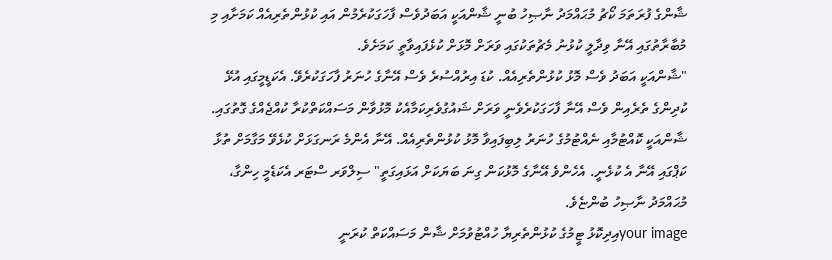ޝާންގެ ފުރަތަމަ ކޯޗު މުޙައްމަދު ނާޞިހު ބުނީ ޝާންއަކީ އަބަދުވެސް ފާހަގަކުރެމުން އައި ކުޅުންތެރިއެއް ކަމަށާއި މި މުބާރާތުގައި އޭނާ ވިދާލީ ކުޅުނު މެޗުތަކުގައި ވަރަށް މޮޅަށް ކުޅެފައިވާތީ ކަމަށެވެ.
"ޝާންއަކީ އަބަދު ވެސް މޮޅު ކުޅުންތެރިއެއް. ކުޑަ އިރުއްސުރެ ވެސް އޭނާގެ ހުނަރު ފާހަގަކުރެވޭ. އެކަޑީމީގައި އުޅޭ ކުދިންގެ ތެރެއިން ވެސް އޭނާ ފާހަގަކުރެވެނީ ވަރަށް ޝައުގުވެރިކަމާއެކު މޮޅުވާން މަސައްކަތްކުރާ ކުއްޖެއްގެ ގޮތުގައި. ޝާންއަކީ ކޮއްޓުމާއި ނެއްޓުމުގެ ހުނަރު ލިބިފައިވާ މޮޅު ކުޅުންތެރިއެއް. އޭނާ އެންމެ ރަނގަޅަށް ކުޅެވޭ މަގާމަށް ތުޅާ ކަޕްގައި އޭނާ އެ ކުޅެނީ. އެހެންވެ އޭނާގެ މޮޅުކަން ގިނަ ބަޔަކަށް އަޅައިގަތީ" ސިލްވަރ ސްޓަރ އެކަޑެމީ ހިންގާ، މުޙައްމަދު ނާޞިހު ބުންޏެވެ.
your imageއިދިކޮޅު ޓީމުގެ ކުޅުންތެރިޔާ ހުއްޓުވުމަށް ޝާން މަސައްކަތް ކުރަނީ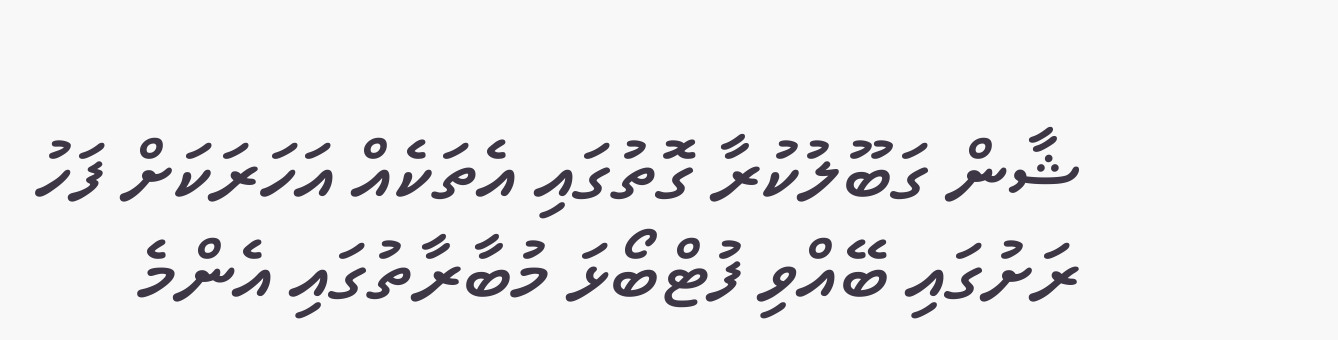ޝާން ގަބޫލުކުރާ ގޮތުގައި އެތަކެއް އަހަރަކަށް ފަހު ރަށުގައި ބޭއްވި ފުޓްބޯޅަ މުބާރާތުގައި އެންމެ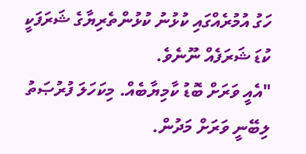ހަގު އުމުރެއްގައި ކުޅުނު ކުޅުންތެރިޔާގެ ޝަރަފަކީ ކުޑަ ޝަރަފެއް ނޫނެވެ.
"އެއީ ވަރަށް ބޮޑު ކާމިޔާބެއް. މިކަހަލަ ފުރުޞަތު ލިބޭނީ ވަރަށް މަދުން.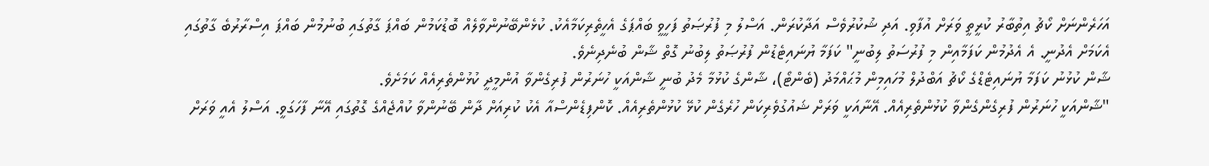އަހަރެންނަށް ކޯޗު އިތުބާރު ކުރީތީ ވަރަށް އުފާވި. އަދި ޝުކުރުވެސް އަދާކުރަން. އަސްލު މި ފުރުޞަތު ފަހީވީ ބައްޕަގެ އެހީތެރިކަމާއެކު. ކުޅެންބޭނުންވާލެއް ބޮޑުކަމުން ބައްޕަ ގާތުގައި ބުނުމުން ބައްޕަ އިސްރާރުބެ ގާތުގައި އެކަމަށް އެދުނީ. އެ އެދުމުން ކަފަމާއިން މި ފުރުސަތު ލިބުނީ" ކަފަމާ ޔުނައިޓެޑުން ފުރުޞަތު ލިބުނު ގޮތް ޝާން ބުނެދިނެވެ.
ޝާން ކުޅުނު ކަފަމާ ޔުނައިޓެޑްގެ ކޯޗު އަބްދުލް މުހައިމިން މުޙައްމަދު (ބެންޓޯ)، ޝާންގެ ކުޅުމާ މެދު ބުނީ ޝާންއަކީ ހުނަރުން ފުރިގެންވާ އުންމީދީ ކުޅުންތެރިއެއް ކަމަށެވެ.
"ޝާންއަކީ ހުނަރުން ފުރިގެންގެންވާ ކުޅުންތެރިއެއް. އޭނާއަކީ ވަރަށް ޝައުގުވެރިކަން ހުރެގެން ކުޅޭ ކުޅުންތެރިއެއް. ކޮންފިޑެންސްއާ އެކު ކުރިއަށް ދާން ބޭނުންވާ ކުއްޖެއްގެ ގޮތުގައި އޭނާ ފާހަގަވީ. އަސްލު އެއީ ވަރަށް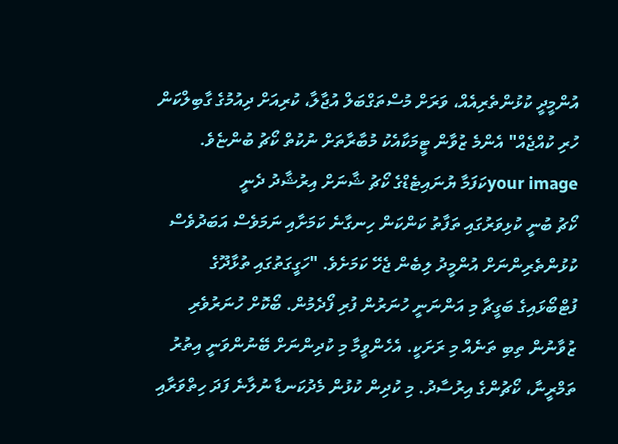އުންމީދީ ކުޅުންތެރިއެއް، ވަރަށް މުސްތަގްބަލް އުޖާލާ، ކުރިއަށް ދިއުމުގެ ގާބިލްކަން ހުރި ކުއްޖެއް" އެންމެ ޒުވާން ޓީމަކާއެކު މުބާރާތަށް ނުކުތް ކޯޗު ބުންޏެވެ.
your imageކަފަމާ ޔުނައިޓެޑްގެ ކޯޗު ޝާނަށް އިރުޝާދު ދެނީ
ކޯޗު ބުނީ ކުޅިވަރުގައި ތަފާތު ކަންކަން ހިނގާނެ ކަމަށާއި ނަމަވެސް އަބަދުވެސް ކުޅުންތެރިންނަށް އުންމީދު ލިބެން ޖެހޭ ކަމަށެވެ. "ހަގީގަތުގައި ތުޅާދޫގެ ފުޓްބޯޅައިގެ ބަގީޗާ މި އަންނަނީ ހުނަރުން ފުރި ފޯދެމުން. ބޯކޮށް ހުނަރުވެރި ޒުވާނުން ތިބި ތަނެއް މި ރަށަކީ. އެހެންވީމާ މި ކުދިންނަށް ބޭނުންވަނީ އިތުރު ތަމްރީނާ، ކޯޗުންގެ އިރުސާދު. މި ކުދިން ކުޅުން މެދުކަނޑާ ނުލާނެ ފަދަ ހިތްވަރާއި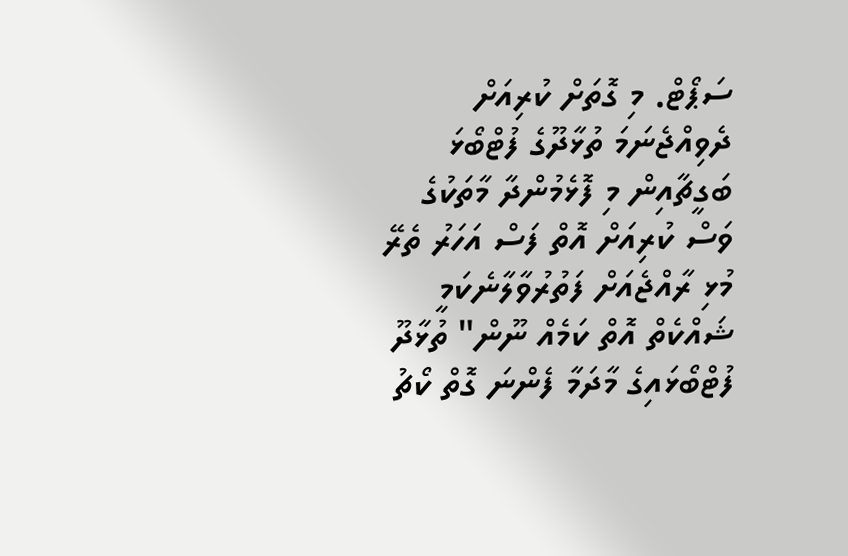ސަޕޯޓް. މި ގޮތަށް ކުރިއަށް ދެވިއްޖެނަމަ ތުޅާދޫގެ ފުޓްބޯޅަ ބަގީޗާއިން މި ފޮޅެމުންދާ މާތަކުގެ ވަސް ކުރިއަށް އޮތް ފަސް އަހަރު ތެރޭ މުޅި ރާއްޖެއަށް ފަތުރުވާލާނެކަމީ ޝައްކެތް އޮތް ކަމެއް ނޫން" ތުޅާދޫ ފުޓްބޯޅައިގެ މާދަމާ ފެންނަ ގޮތް ކޯޗު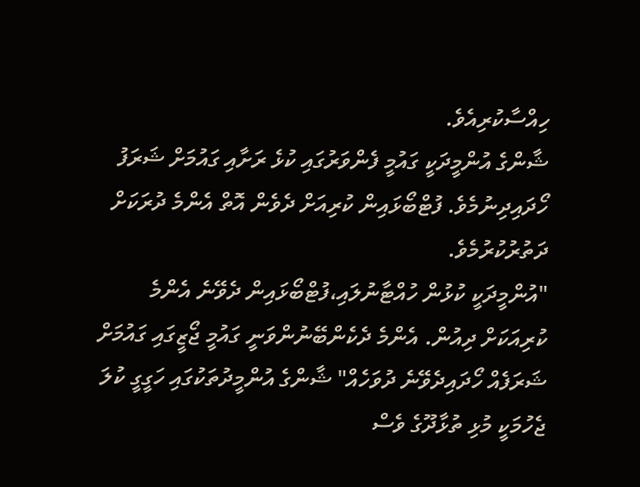ހިއްސާކުރިއެވެ.
ޝާންގެ އުންމީދަކީ ގައުމީ ފެންވަރުގައި ކުޅެ ރަށާއި ގައުމަށް ޝަރަފު ހޯދައިދިނުމެވެ. ފުޓްބޯޅައިން ކުރިއަށް ދެވެން އޮތް އެންމެ ދުރަކަށް ދަތުރުކުރުމެވެ.
"އުންމީދަކީ ކުޅުން ހުއްޓާނުލައި،ފުޓްބޯޅައިން ދެވޭނެ އެންމެ ކުރިއަކަށް ދިއުން. އެންމެ ދެކެންބޭނުންވަނީ ގައުމީ ޖޯޒީގައި ގައުމަށް ޝަރަފެއް ހޯދައިދެވޭނެ ދުވަހެއް" ޝާންގެ އުންމީދުތަކުގައި ހަގީގީ ކުލަ ޖެހުމަކީ މުޅި ތުޅާދޫގެ ވެސް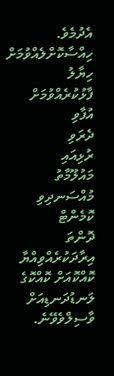އެދުމެވެ.
ހިއްސާކޮށްލެއްވުމަށް
ހިޔާލު ފާޅުކުރެއްވުމަށް
އުފާވި
ދެރަވި
ރުޅިއައި
މައުލޫމާތު މުއްސަނދިވި
ކޮމެންޓް
ދޮންތަ
އިރާދަކުރެއްވިއްޔާ ކޮއްކޮއަށް ކޮއްކޮގެ ލަނޑުދަނޑިއަށް ވާސިލްވެވޭނެ.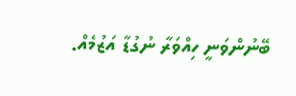ބޭނުންވަނީ ހިއްވަރާ ނުގުޑާ އަޒުމެއް.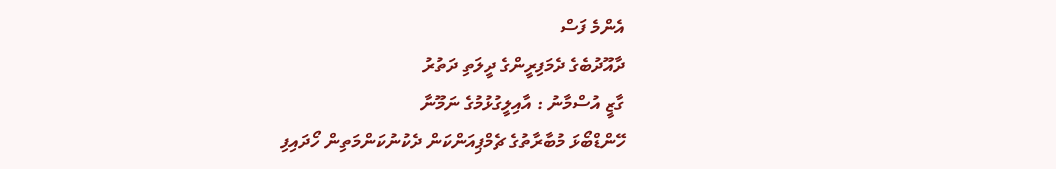އެންމެ ފަސް
ދާއޫދުބެގެ ދެމަފިރީންގެ ދީލަތި ދަތުރު
ގާޒީ އުސްމާނު : އާއިލީގުޅުމުގެ ނަމޫނާ
ހޭންޑްބޯޅަ މުބާރާތުގެ ޗެމްޕިއަންކަން ދެކުނުކަންމަތިން ހޯދައިފި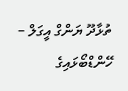ތުޅާދޫ ޔަންގް އީގަލް – ހޭންޑްބޯޅައިގެ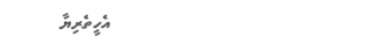އެހީތެރިޔާ